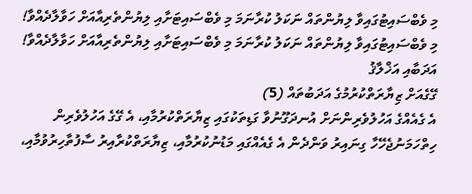މި ވެބްސައިޓުގައިވާ ލިޔުންތައް ނަކަލު ކުރާނަމަ މި ވެބްސައިޓަށާއި ލިޔުންތެރިއާއަށް ހަވާލާދެއްވާ!
މި ވެބްސައިޓުގައިވާ ލިޔުންތައް ނަކަލު ކުރާނަމަ މި ވެބްސައިޓަށާއި ލިޔުންތެރިއާއަށް ހަވާލާދެއްވާ!
އަދަބާއި އަޚްލާޤު
ގޭގެއަށް ޒިޔާރަތްކުރުމުގެ އަދަބުތައް (5)
އެ ގެއެއްގެ އަހުލުވެރިންނަށް އުނދަގޫނުވާ ގަޑިތަކުގައި ޒިޔާރަތްކުރުމާއި، އެ ގޭގެ އަހުލުވެރިން ހިތްހަމަނުޖެހޭހާ ގިނައިރު ވަންދެން އެ ގެއެއްގައި މަޑުނުކުރުމާއި، ޒިޔާރަތްކުރާއިރު ސާފުތާހިރުވުމާއި،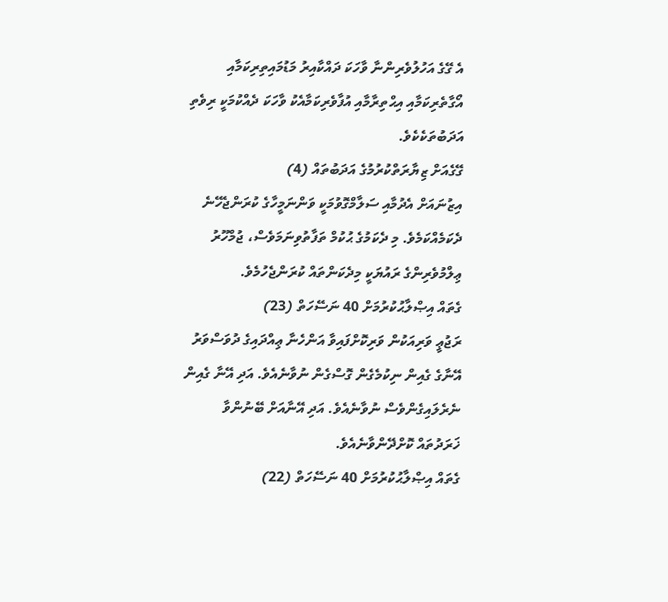އެ ގޭގެ އަހުލުވެރިންނާ ވާހަކަ ދައްކާއިރު މަޑުމައިތިރިކަމާއި އޯގާތެރިކަމާއި އިޙްތިރާމާއި އުފާވެރިކަމާއެކު ވާހަކަ ދެއްކުމަކީ ރިވެތި އަދަބުތަކެކެވެ.
ގޭގެއަށް ޒިޔާރަތްކުރުމުގެ އަދަބުތައް (4)
އިޒުނައަށް އެދުމާއި ސަލާމްގޮވުމަކީ ވަންނަމީހާގެ ކުރަންޖެހޭނެ ދެކަމެއްކަމެވެ. މި ދެކަމުގެ ޙުކުމް ތަފާތުވިނަމަވެސް، ޖުމްހޫރު ޢިލްމުވެރިންގެ ރައުޔަކީ މިދެކަންތައް ކުރަންޖެހުމެވެ.
ގެތައް އިޞްލާޙުކުރުމަށް 40 ނަސޭހަތް (23)
ރަޖުޢީ ވަރިއަކުން ވަރިކޮށްފައިވާ އަންހެނާ ޢިއްދައިގެ ދުވަސްވަރު އޭނާގެ ގެއިން ނިކުމެގެން ގޮސްގެން ނުވާނެއެވެ. އަދި އޭނާ ގެއިން ނެރެލައިގެންވެސް ނުވާނެއެވެ. އަދި އޭނާއަށް ބޭނުންވާ ޚަރަދުތައް ކޮށްދޭންވާނެއެވެ.
ގެތައް އިޞްލާޙުކުރުމަށް 40 ނަސޭހަތް (22)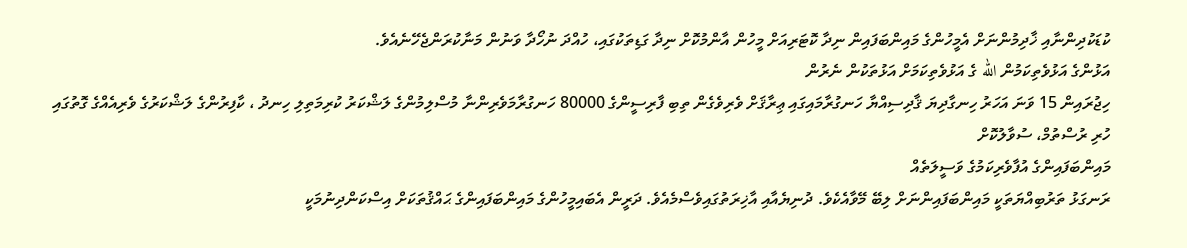ކުޑަކުދިންނާއި ޚާދިމުންނަށް އެމީހުންގެ މައިންބަފައިން ނިދާ ކޮޓަރިއަށް މީހުން އާންމުކޮށް ނިދާ ގަޑިތަކުގައި، ހުއްދަ ނުހޯދާ ވަނުން މަނާކުރަންޖެހޭނެއެވެ.
އަޅުންގެ އަޅުވެތިކަމުން الله ގެ އަޅުވެތިކަމަށް އަޅުތަކުން ނެރުން
ހިޖުރައިން 15 ވަނަ އަހަރު ހިނގާދިޔަ ޤާދިސިއްޔާ ހަނގުރާމައިގައި ޢިރާޤަށް ވެރިވެގެން ތިބި ފާރިސީންގެ 80000 ހަނގުރާމަވެރިންނާ މުސްލިމުންގެ ލަޝްކަރު ކުރިމަތިލި ހިނދު ، ކާފިރުންގެ ލަޝްކަރުގެ ވެރިއެއްގެ ގޮތުގައި ހުރި ރުސްތުމް، ސުވާލުކޮށް
މައިންބަފައިންގެ އުފާވެރިކަމުގެ ވަސީލަތެއް
ރަނގަޅު ތަރުބިއްޔަތަކީ މައިންބަފައިންނަށް ލިބޭ މޭވާއެކެވެ. ދުނިޔެއާއި އާޚިރަތުގައިވެސްމެއެވެ. ދަރީން އެބައިމީހުންގެ މައިންބަފައިންގެ ޙައްޤުތަކަށް އިސްކަންދިނުމަކީ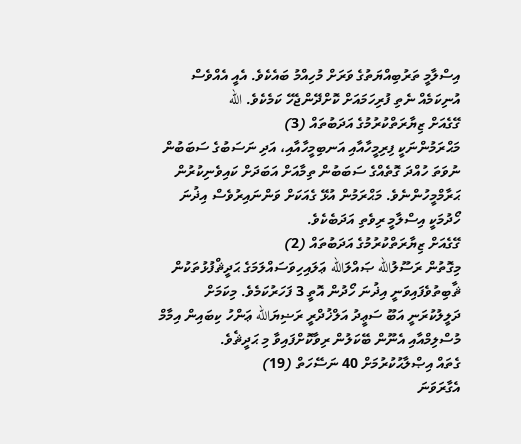އިސްލާމީ ތަރުބިއްޔަތުގެ ވަރަށް މުހިއްމު ބައެކެވެ. އެއީ އެއްވެސް އުނިކަމެއް ނެތި ފުރިހަމައަށް ކޮށްދޭންޖެހޭ ކަމެކެވެ. الله
ގޭގެއަށް ޒިޔާރަތްކުރުމުގެ އަދަބުތައް (3)
މަޙްރަމުންނަކީ ފިރިމީހާއާއި އަނބިމީހާއާއި، އަދި ނަސަބުގެ ސަބަބުން ނުވަތަ ހުއްދަ ގޮތެއްގެ ސަބަބުން ތިމާއަށް އަބަދަށް ކައިވެނިކުރުން ޙަރާމްމީހުންނެވެ. މަޙްރަމުން އުޅޭ ގެއަކަށް ވަންނައިރުވެސް އިޛުނަ ހޯދުމަކީ އިސްލާމީ ރިވެތި އަދަބެކެވެ.
ގޭގެއަށް ޒިޔާރަތްކުރުމުގެ އަދަބުތައް (2)
މިގޮތުން ރަސޫލުالله ޞައްލަالله ޢަލައިހިވަސައްލަމަގެ ޙަދީޘްފުޅުތަކުން ޘާބިތުވެފައިވަނީ އިޛުނަ ހޯދުން އޮތީ 3 ފަހަރުކަމެވެ. މިކަމަށް ދަލީލުކުރަނީ އަބޫ ސަޢީދު އަލްޚުދްރީ ރަޟިޔަالله ޢަންހު ކިބައިން އިމާމް މުސްލިމްއާއި އެނޫން ބޭކަލުން ރިވާކޮށްފައިވާ މި ޙަދީޘެވެ.
ގެތައް އިޞްލާޙުކުރުމަށް 40 ނަސޭހަތް (19)
އެގާރަވަނަ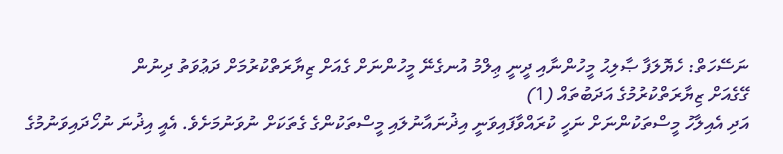ނަސޭހަތް: ހެޔޮލަފާ ޞާލިޙު މީހުންނާއި ދީނީ ޢިލްމު އުނގެނޭ މީހުންނަށް ގެއަށް ޒިޔާރަތްކުރުމަށް ދަޢުވަތު ދިނުން
ގޭގެއަށް ޒިޔާރަތްކުރުމުގެ އަދަބުތައް (1)
އަދި އެއިލާހު މީސްތަކުންނަށް ނަހީ ކުރައްވާފައިވަނީ އިޛުނައާނުލައި މީސްތަކުންގެ ގެތަކަށް ނުވަނުމަށެވެ. އެއީ އިޛުނަ ނުހޯދައިވަނުމުގެ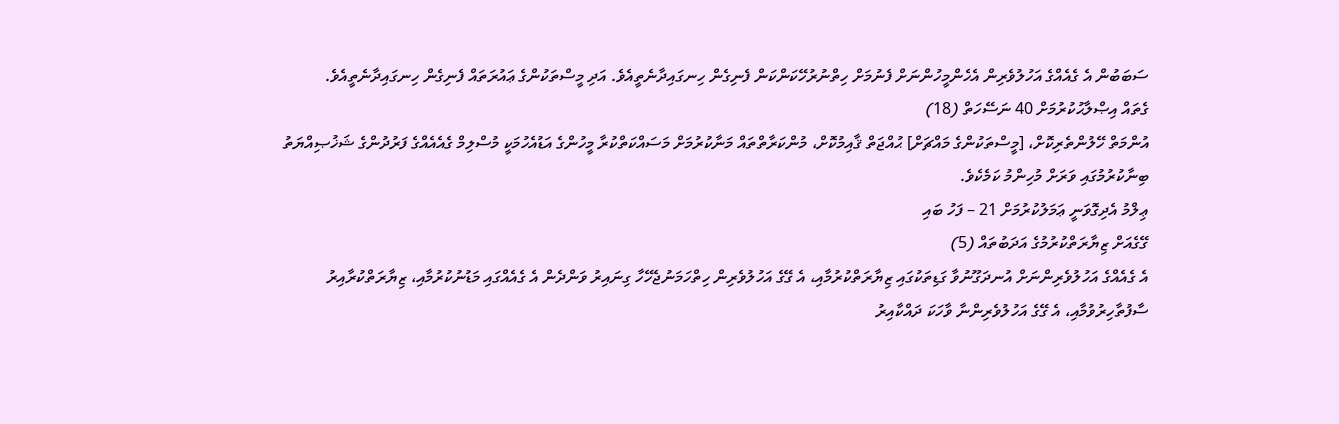ސަބަބުން އެ ގެއެއްގެ އަހުލުވެރިން އެހެންމީހުންނަށް ފެނުމަށް ހިތްނުރުހޭކަންކަން ފެނިގެން ހިނގައިދާނެތީއެވެ. އަދި މީސްތަކުންގެ ޢައުރަތައް ފެނިގެން ހިނގައިދާނެތީއެވެ.
ގެތައް އިޞްލާޙުކުރުމަށް 40 ނަސޭހަތް (18)
އުންމަތް ހޭލުންތެރިކޮށް، [މީސްތަކުންގެ މައްޗަށް] ޙުއްޖަތް ޤާއިމުކޮށް، މުންކަރާތްތައް މަނާކުރުމަށް މަސައްކަތްކުރާ މީހުންގެ އަޑުއެހުމަކީ މުސްލިމް ގެއެއެއްގެ ފަރުދުންގެ ޝަޚުޞިއްޔަތު ބިނާކުރުމުގައި ވަރަށް މުހިންމު ކަމެކެވެ.
ޢިލްމު އެދިގޮވަނީ ޢަމަލުކުރުމަށް 21 – ފަހު ބައި
ގޭގެއަށް ޒިޔާރަތްކުރުމުގެ އަދަބުތައް (5)
އެ ގެއެއްގެ އަހުލުވެރިންނަށް އުނދަގޫނުވާ ގަޑިތަކުގައި ޒިޔާރަތްކުރުމާއި، އެ ގޭގެ އަހުލުވެރިން ހިތްހަމަނުޖެހޭހާ ގިނައިރު ވަންދެން އެ ގެއެއްގައި މަޑުނުކުރުމާއި، ޒިޔާރަތްކުރާއިރު ސާފުތާހިރުވުމާއި، އެ ގޭގެ އަހުލުވެރިންނާ ވާހަކަ ދައްކާއިރު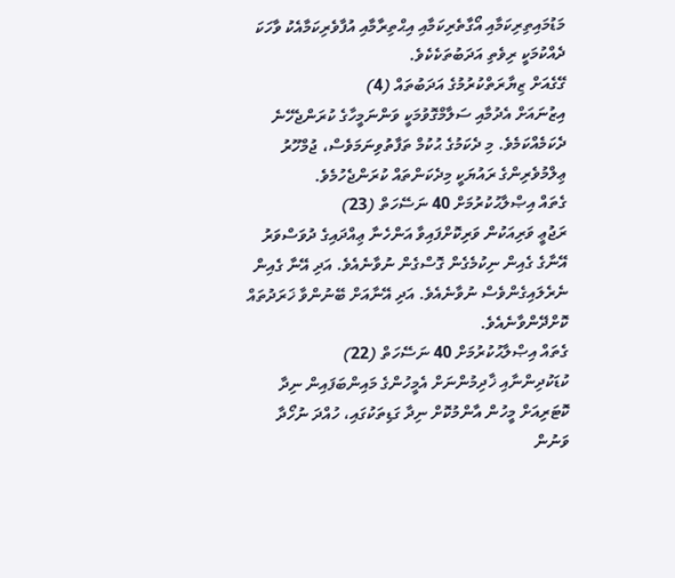މަޑުމައިތިރިކަމާއި އޯގާތެރިކަމާއި އިޙްތިރާމާއި އުފާވެރިކަމާއެކު ވާހަކަ ދެއްކުމަކީ ރިވެތި އަދަބުތަކެކެވެ.
ގޭގެއަށް ޒިޔާރަތްކުރުމުގެ އަދަބުތައް (4)
އިޒުނައަށް އެދުމާއި ސަލާމްގޮވުމަކީ ވަންނަމީހާގެ ކުރަންޖެހޭނެ ދެކަމެއްކަމެވެ. މި ދެކަމުގެ ޙުކުމް ތަފާތުވިނަމަވެސް، ޖުމްހޫރު ޢިލްމުވެރިންގެ ރައުޔަކީ މިދެކަންތައް ކުރަންޖެހުމެވެ.
ގެތައް އިޞްލާޙުކުރުމަށް 40 ނަސޭހަތް (23)
ރަޖުޢީ ވަރިއަކުން ވަރިކޮށްފައިވާ އަންހެނާ ޢިއްދައިގެ ދުވަސްވަރު އޭނާގެ ގެއިން ނިކުމެގެން ގޮސްގެން ނުވާނެއެވެ. އަދި އޭނާ ގެއިން ނެރެލައިގެންވެސް ނުވާނެއެވެ. އަދި އޭނާއަށް ބޭނުންވާ ޚަރަދުތައް ކޮށްދޭންވާނެއެވެ.
ގެތައް އިޞްލާޙުކުރުމަށް 40 ނަސޭހަތް (22)
ކުޑަކުދިންނާއި ޚާދިމުންނަށް އެމީހުންގެ މައިންބަފައިން ނިދާ ކޮޓަރިއަށް މީހުން އާންމުކޮށް ނިދާ ގަޑިތަކުގައި، ހުއްދަ ނުހޯދާ ވަނުން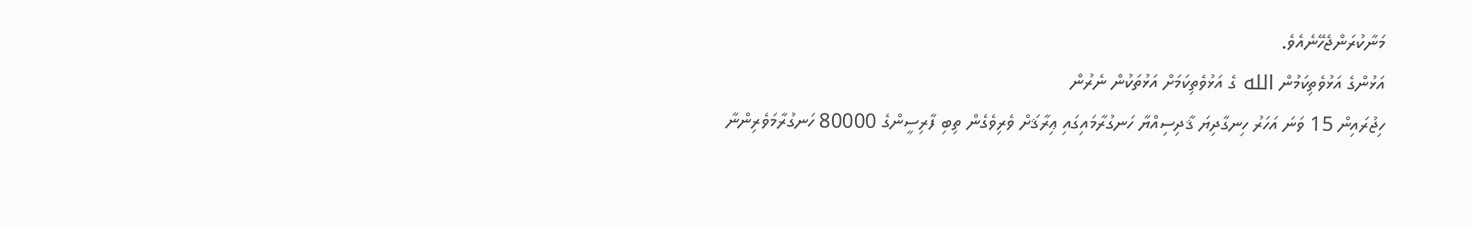މަނާކުރަންޖެހޭނެއެވެ.
އަޅުންގެ އަޅުވެތިކަމުން الله ގެ އަޅުވެތިކަމަށް އަޅުތަކުން ނެރުން
ހިޖުރައިން 15 ވަނަ އަހަރު ހިނގާދިޔަ ޤާދިސިއްޔާ ހަނގުރާމައިގައި ޢިރާޤަށް ވެރިވެގެން ތިބި ފާރިސީންގެ 80000 ހަނގުރާމަވެރިންނާ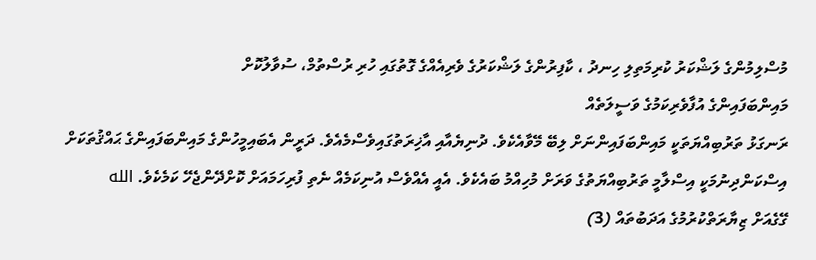މުސްލިމުންގެ ލަޝްކަރު ކުރިމަތިލި ހިނދު ، ކާފިރުންގެ ލަޝްކަރުގެ ވެރިއެއްގެ ގޮތުގައި ހުރި ރުސްތުމް، ސުވާލުކޮށް
މައިންބަފައިންގެ އުފާވެރިކަމުގެ ވަސީލަތެއް
ރަނގަޅު ތަރުބިއްޔަތަކީ މައިންބަފައިންނަށް ލިބޭ މޭވާއެކެވެ. ދުނިޔެއާއި އާޚިރަތުގައިވެސްމެއެވެ. ދަރީން އެބައިމީހުންގެ މައިންބަފައިންގެ ޙައްޤުތަކަށް އިސްކަންދިނުމަކީ އިސްލާމީ ތަރުބިއްޔަތުގެ ވަރަށް މުހިއްމު ބައެކެވެ. އެއީ އެއްވެސް އުނިކަމެއް ނެތި ފުރިހަމައަށް ކޮށްދޭންޖެހޭ ކަމެކެވެ. الله
ގޭގެއަށް ޒިޔާރަތްކުރުމުގެ އަދަބުތައް (3)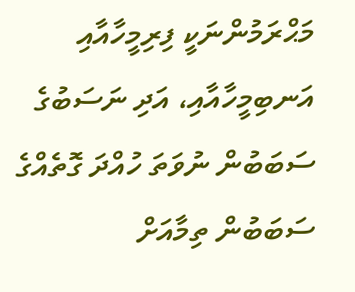މަޙްރަމުންނަކީ ފިރިމީހާއާއި އަނބިމީހާއާއި، އަދި ނަސަބުގެ ސަބަބުން ނުވަތަ ހުއްދަ ގޮތެއްގެ ސަބަބުން ތިމާއަށް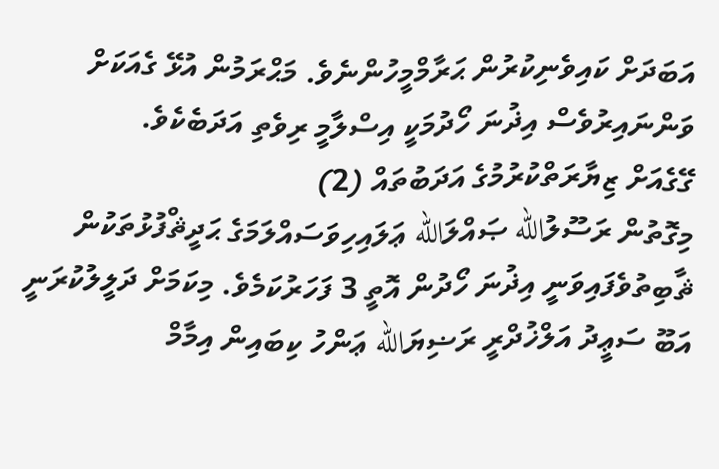އަބަދަށް ކައިވެނިކުރުން ޙަރާމްމީހުންނެވެ. މަޙްރަމުން އުޅޭ ގެއަކަށް ވަންނައިރުވެސް އިޛުނަ ހޯދުމަކީ އިސްލާމީ ރިވެތި އަދަބެކެވެ.
ގޭގެއަށް ޒިޔާރަތްކުރުމުގެ އަދަބުތައް (2)
މިގޮތުން ރަސޫލުالله ޞައްލަالله ޢަލައިހިވަސައްލަމަގެ ޙަދީޘްފުޅުތަކުން ޘާބިތުވެފައިވަނީ އިޛުނަ ހޯދުން އޮތީ 3 ފަހަރުކަމެވެ. މިކަމަށް ދަލީލުކުރަނީ އަބޫ ސަޢީދު އަލްޚުދްރީ ރަޟިޔަالله ޢަންހު ކިބައިން އިމާމް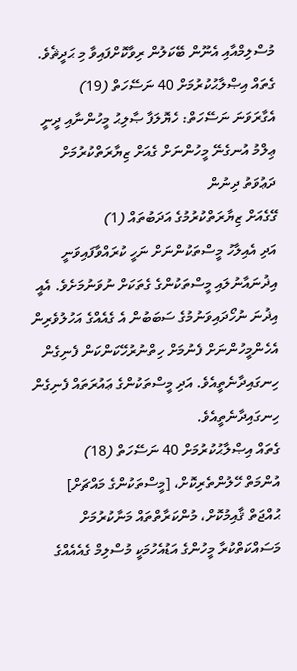މުސްލިމްއާއި އެނޫން ބޭކަލުން ރިވާކޮށްފައިވާ މި ޙަދީޘެވެ.
ގެތައް އިޞްލާޙުކުރުމަށް 40 ނަސޭހަތް (19)
އެގާރަވަނަ ނަސޭހަތް: ހެޔޮލަފާ ޞާލިޙު މީހުންނާއި ދީނީ ޢިލްމު އުނގެނޭ މީހުންނަށް ގެއަށް ޒިޔާރަތްކުރުމަށް ދަޢުވަތު ދިނުން
ގޭގެއަށް ޒިޔާރަތްކުރުމުގެ އަދަބުތައް (1)
އަދި އެއިލާހު މީސްތަކުންނަށް ނަހީ ކުރައްވާފައިވަނީ އިޛުނައާނުލައި މީސްތަކުންގެ ގެތަކަށް ނުވަނުމަށެވެ. އެއީ އިޛުނަ ނުހޯދައިވަނުމުގެ ސަބަބުން އެ ގެއެއްގެ އަހުލުވެރިން އެހެންމީހުންނަށް ފެނުމަށް ހިތްނުރުހޭކަންކަން ފެނިގެން ހިނގައިދާނެތީއެވެ. އަދި މީސްތަކުންގެ ޢައުރަތައް ފެނިގެން ހިނގައިދާނެތީއެވެ.
ގެތައް އިޞްލާޙުކުރުމަށް 40 ނަސޭހަތް (18)
އުންމަތް ހޭލުންތެރިކޮށް، [މީސްތަކުންގެ މައްޗަށް] ޙުއްޖަތް ޤާއިމުކޮށް، މުންކަރާތްތައް މަނާކުރުމަށް މަސައްކަތްކުރާ މީހުންގެ އަޑުއެހުމަކީ މުސްލިމް ގެއެއެއްގެ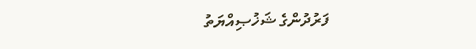ފަރުދުންގެ ޝަޚުޞިއްޔަތު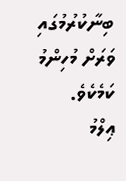ބިނާކުރުމުގައި ވަރަށް މުހިންމު ކަމެކެވެ.
ޢިލްމު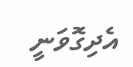އެދިގޮވަނީ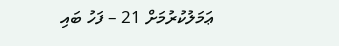ޢަމަލުކުރުމަށް 21 – ފަހު ބައި